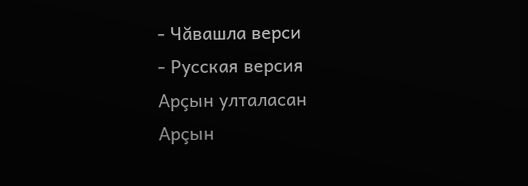- Чăвашла верси
- Русская версия
Арçын улталасан
Арçын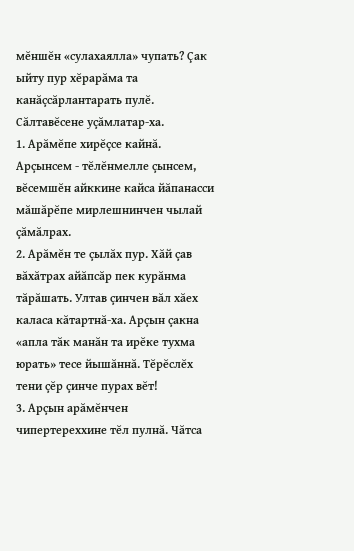мĕншĕн «сулахаялла» чупать? Çак ыйту пур хĕрарăма та канăçсăрлантарать пулĕ. Сăлтавĕсене уçăмлатар-ха.
1. Арăмĕпе хирĕçсе кайнă. Арçынсем - тĕлĕнмелле çынсем, вĕсемшĕн айккине кайса йăпанасси мăшăрĕпе мирлешнинчен чылай çăмăлрах.
2. Арăмĕн те çылăх пур. Хăй çав вăхăтрах айăпсăр пек курăнма тăрăшать. Ултав çинчен вăл хăех каласа кăтартнă-ха. Арçын çакна «апла тăк манăн та ирĕке тухма юрать» тесе йышăннă. Тĕрĕслĕх тени çĕр çинче пурах вĕт!
3. Арçын арăмĕнчен чипертереххине тĕл пулнă. Чăтса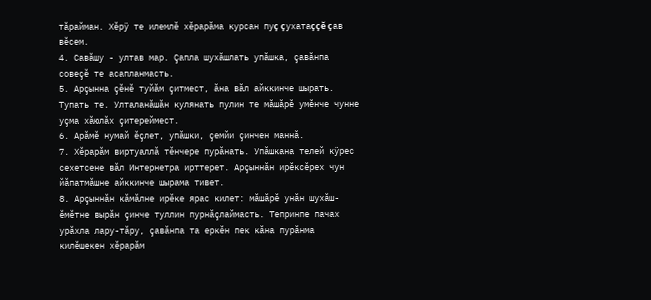тăрайман. Хĕрÿ те илемлĕ хĕрарăма курсан пуç çухатаççĕ çав вĕсем.
4. Савăшу - ултав мар. Çапла шухăшлать упăшка, çавăнпа совеçĕ те асапланмасть.
5. Арçынна çĕнĕ туйăм çитмест, ăна вăл айккинче шырать. Тупать те. Улталанăшăн кулянать пулин те мăшăрĕ умĕнче чунне уçма хăюлăх çитереймест.
6. Арăмĕ нумай ĕçлет, упăшки, çемйи çинчен маннă.
7. Хĕрарăм виртуаллă тĕнчере пурăнать. Упăшкана телей кÿрес сехетсене вăл Интернетра ирттерет. Арçыннăн ирĕксĕрех чун йăпатмăшне айккинче шырама тивет.
8. Арçыннăн кăмăлне ирĕке ярас килет: мăшăрĕ унăн шухăш-ĕмĕтне вырăн çинче туллин пурнăçлаймасть. Тепринпе пачах урăхла лару-тăру, çавăнпа та еркĕн пек кăна пурăнма килĕшекен хĕрарăм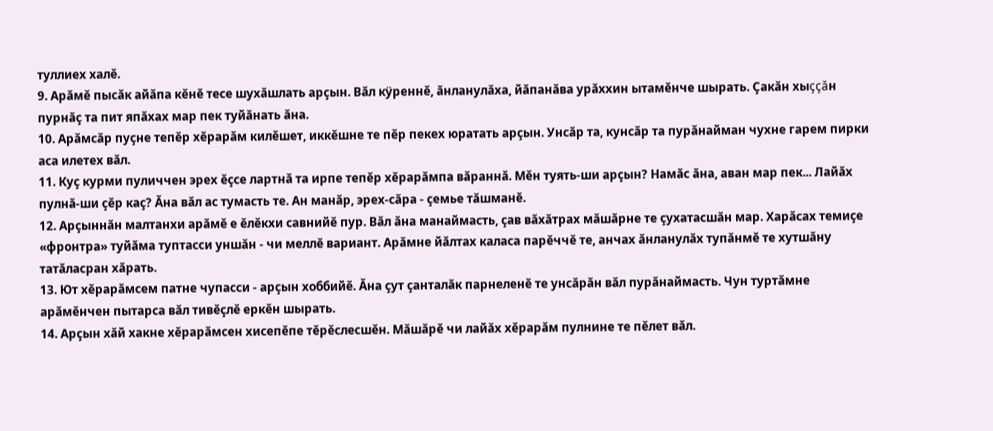туллиех халĕ.
9. Арăмĕ пысăк айăпа кĕнĕ тесе шухăшлать арçын. Вăл кÿреннĕ, ăнланулăха, йăпанăва урăххин ытамĕнче шырать. Çакăн хыççăн пурнăç та пит япăхах мар пек туйăнать ăна.
10. Арăмсăр пуçне тепĕр хĕрарăм килĕшет, иккĕшне те пĕр пекех юратать арçын. Унсăр та, кунсăр та пурăнайман чухне гарем пирки аса илетех вăл.
11. Куç курми пуличчен эрех ĕçсе лартнă та ирпе тепĕр хĕрарăмпа вăраннă. Мĕн туять-ши арçын? Намăс ăна, аван мар пек... Лайăх пулнă-ши çĕр каç? Ăна вăл ас тумасть те. Ан манăр, эрех-сăра - çемье тăшманĕ.
12. Арçыннăн малтанхи арăмĕ е ĕлĕкхи савнийĕ пур. Вăл ăна манаймасть, çав вăхăтрах мăшăрне те çухатасшăн мар. Харăсах темиçе «фронтра» туйăма туптасси уншăн - чи меллĕ вариант. Арăмне йăлтах каласа парĕччĕ те, анчах ăнланулăх тупăнмĕ те хутшăну татăласран хăрать.
13. Ют хĕрарăмсем патне чупасси - арçын хоббийĕ. Ăна çут çанталăк парнеленĕ те унсăрăн вăл пурăнаймасть. Чун туртăмне арăмĕнчен пытарса вăл тивĕçлĕ еркĕн шырать.
14. Арçын хăй хакне хĕрарăмсен хисепĕпе тĕрĕслесшĕн. Мăшăрĕ чи лайăх хĕрарăм пулнине те пĕлет вăл.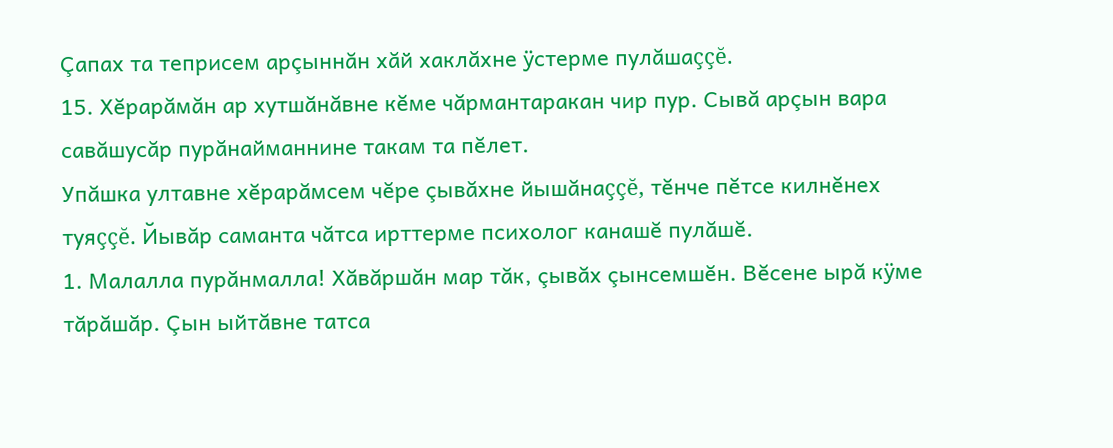Çапах та теприсем арçыннăн хăй хаклăхне ÿстерме пулăшаççĕ.
15. Хĕрарăмăн ар хутшăнăвне кĕме чăрмантаракан чир пур. Сывă арçын вара савăшусăр пурăнайманнине такам та пĕлет.
Упăшка ултавне хĕрарăмсем чĕре çывăхне йышăнаççĕ, тĕнче пĕтсе килнĕнех туяççĕ. Йывăр саманта чăтса ирттерме психолог канашĕ пулăшĕ.
1. Малалла пурăнмалла! Хăвăршăн мар тăк, çывăх çынсемшĕн. Вĕсене ырă кÿме тăрăшăр. Çын ыйтăвне татса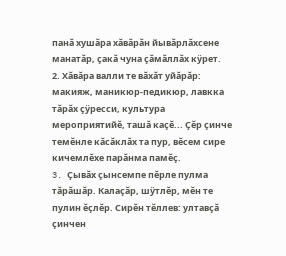панă хушăра хăвăрăн йывăрлăхсене манатăр, çакă чуна çăмăллăх кÿрет.
2. Хăвăра валли те вăхăт уйăрăр: макияж, маникюр-педикюр, лавкка тăрăх çÿресси, культура мероприятийĕ, ташă каçĕ... Çĕр çинче темĕнле кăсăклăх та пур, вĕсем сире кичемлĕхе парăнма памĕç.
3. Çывăх çынсемпе пĕрле пулма тăрăшăр. Калаçăр, шÿтлĕр, мĕн те пулин ĕçлĕр. Сирĕн тĕллев: ултавçă çинчен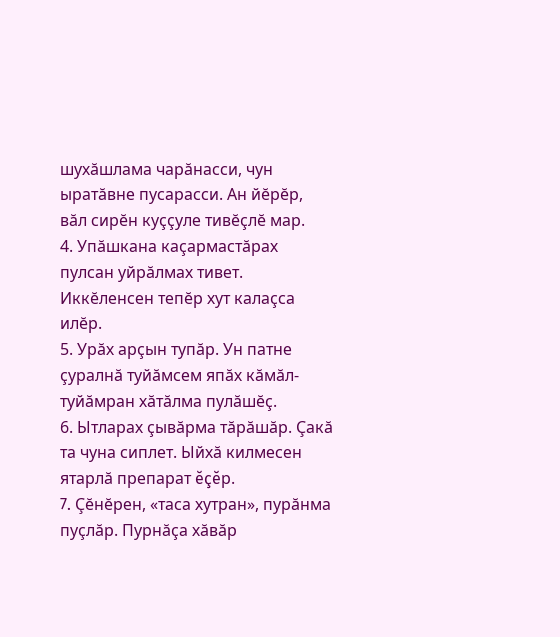шухăшлама чарăнасси, чун ыратăвне пусарасси. Ан йĕрĕр, вăл сирĕн куççуле тивĕçлĕ мар.
4. Упăшкана каçармастăрах пулсан уйрăлмах тивет. Иккĕленсен тепĕр хут калаçса илĕр.
5. Урăх арçын тупăр. Ун патне çуралнă туйăмсем япăх кăмăл-туйăмран хăтăлма пулăшĕç.
6. Ытларах çывăрма тăрăшăр. Çакă та чуна сиплет. Ыйхă килмесен ятарлă препарат ĕçĕр.
7. Çĕнĕрен, «таса хутран», пурăнма пуçлăр. Пурнăçа хăвăр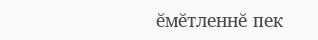ĕмĕтленнĕ пек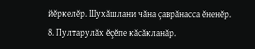йĕркелĕр. Шухăшлани чăна çаврăнасса ĕненĕр.
8. Пултарулăх ĕçĕпе кăсăкланăр.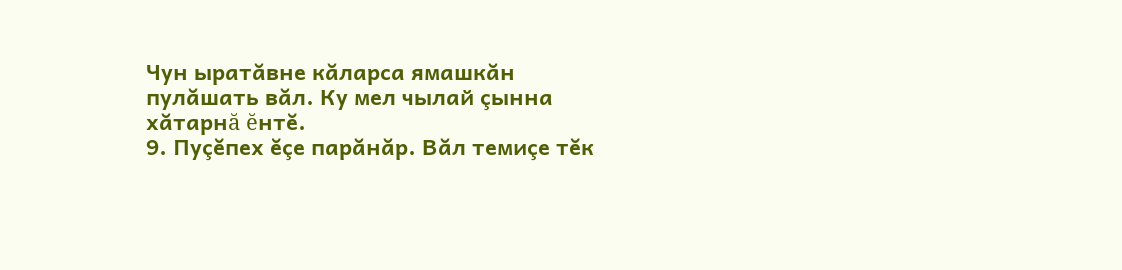Чун ыратăвне кăларса ямашкăн пулăшать вăл. Ку мел чылай çынна хăтарнă ĕнтĕ.
9. Пуçĕпех ĕçе парăнăр. Вăл темиçе тĕк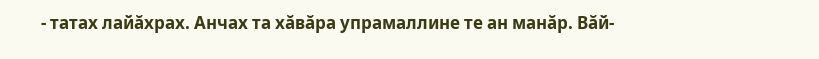- татах лайăхрах. Анчах та хăвăра упрамаллине те ан манăр. Вăй-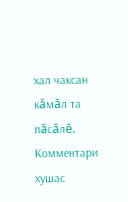хал чаксан кăмăл та пăсăлĕ.
Комментари хушас